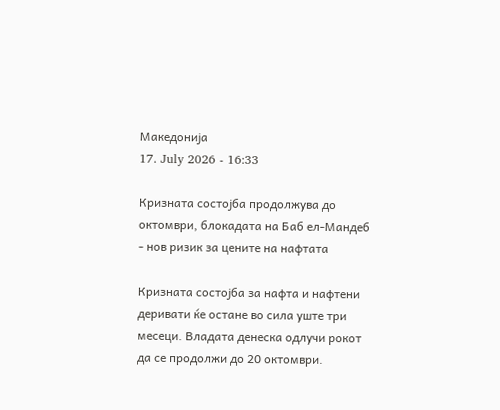Македонија
17. July 2026 - 16:33

Кризната состојба продолжува до октомври, блокадата на Баб ел-Мандеб - нов ризик за цените на нафтата

Кризната состојба за нафта и нафтени деривати ќе остане во сила уште три месеци. Владата денеска одлучи рокот да се продолжи до 20 октомври.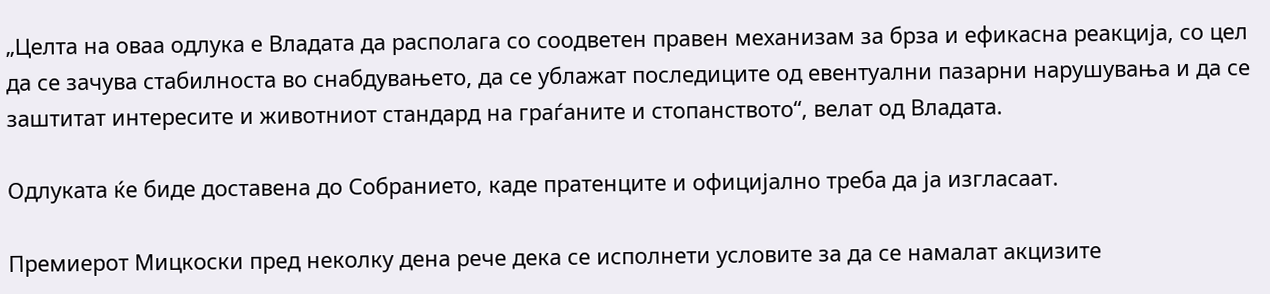„Целта на оваа одлука е Владата да располага со соодветен правен механизам за брза и ефикасна реакција, со цел да се зачува стабилноста во снабдувањето, да се ублажат последиците од евентуални пазарни нарушувања и да се заштитат интересите и животниот стандард на граѓаните и стопанството“, велат од Владата.

Одлуката ќе биде доставена до Собранието, каде пратенците и официјално треба да ја изгласаат.

Премиерот Мицкоски пред неколку дена рече дека се исполнети условите за да се намалат акцизите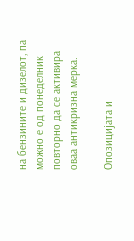на бензините и дизелот, па можно е од понеделник повторно да се активира оваа антикризна мерка.

Опозицијата и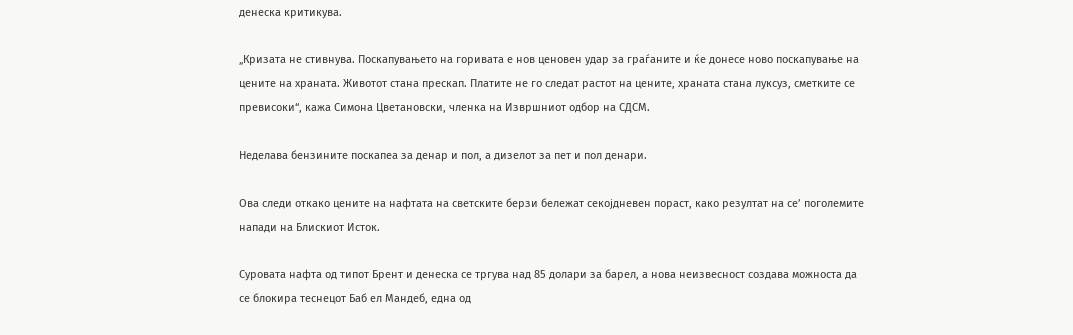денеска критикува.

„Кризата не стивнува. Поскапувањето на горивата е нов ценовен удар за граѓаните и ќе донесе ново поскапување на цените на храната. Животот стана прескап. Платите не го следат растот на цените, храната стана луксуз, сметките се превисоки“, кажа Симона Цветановски, членка на Извршниот одбор на СДСМ.

Неделава бензините поскапеа за денар и пол, а дизелот за пет и пол денари.

Ова следи откако цените на нафтата на светските берзи бележат секојдневен пораст, како резултат на се’ поголемите напади на Блискиот Исток.

Суровата нафта од типот Брент и денеска се тргува над 85 долари за барел, а нова неизвесност создава можноста да се блокира теснецот Баб ел Мандеб, една од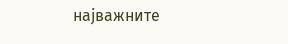најважните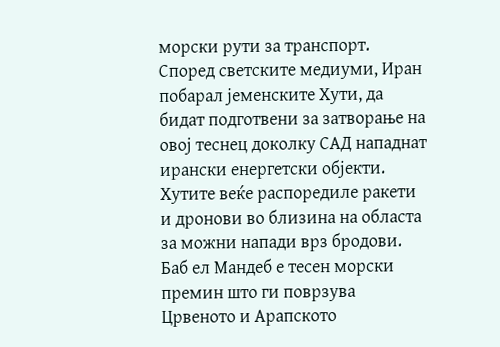морски рути за транспорт. Според светските медиуми, Иран побарал јеменските Хути, да бидат подготвени за затворање на овој теснец доколку САД нападнат ирански енергетски објекти. Хутите веќе распоредиле ракети и дронови во близина на областа за можни напади врз бродови. Баб ел Мандеб е тесен морски премин што ги поврзува Црвеното и Арапското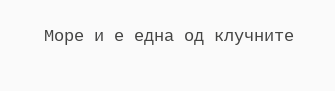Море и е една од клучните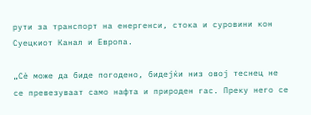рути за транспорт на енергенси, стока и суровини кон Суецкиот Канал и Европа.

„Сè може да биде погодено, бидејќи низ овој теснец не се превезуваат само нафта и природен гас. Преку него се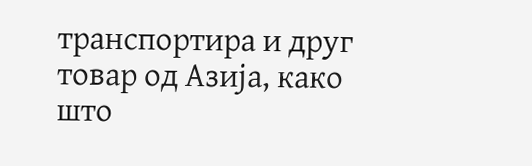транспортира и друг товар од Азија, како што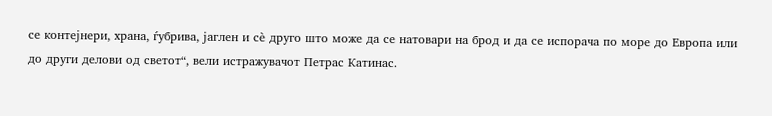се контејнери, храна, ѓубрива, јаглен и сè друго што може да се натовари на брод и да се испорача по море до Европа или до други делови од светот“, вели истражувачот Петрас Катинас.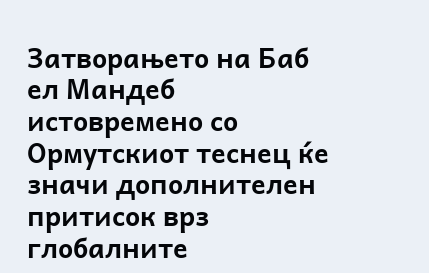Затворањето на Баб ел Мандеб истовремено со Ормутскиот теснец ќе значи дополнителен притисок врз глобалните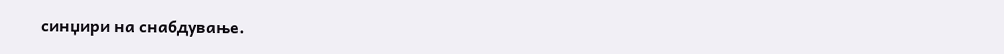синџири на снабдување.